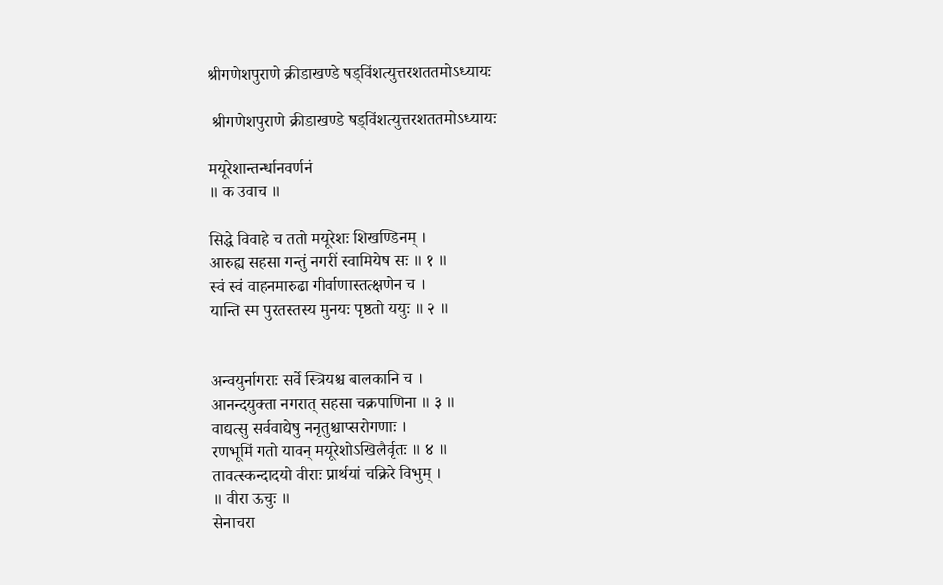श्रीगणेशपुराणे क्रीडाखण्डे षड्विंशत्युत्तरशततमोऽध्यायः

 श्रीगणेशपुराणे क्रीडाखण्डे षड्विंशत्युत्तरशततमोऽध्यायः

मयूरेशान्तर्न्धानवर्णनं
॥ क उवाच ॥

सिद्धे विवाहे च ततो मयूरेशः शिखण्डिनम् ।
आरुह्य सहसा गन्तुं नगरीं स्वामियेष सः ॥ १ ॥
स्वं स्वं वाहनमारुढा गीर्वाणास्तत्क्षणेन च ।
यान्ति स्म पुरतस्तस्य मुनयः पृष्ठतो ययुः ॥ २ ॥


अन्वयुर्नागराः सर्वे स्त्रियश्च बालकानि च ।
आनन्दयुक्ता नगरात् सहसा चक्रपाणिना ॥ ३ ॥
वाद्यत्सु सर्ववाद्येषु ननृतुश्चाप्सरोगणाः ।
रणभूमिं गतो यावन् मयूरेशोऽखिलैर्वृतः ॥ ४ ॥
तावत्स्कन्दादयो वीराः प्रार्थयां चक्रिरे विभुम् ।
॥ वीरा ऊचुः ॥
सेनाचरा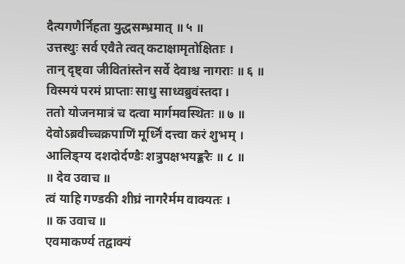दैत्यगणैर्निहता युद्धसम्भ्रमात् ॥ ५ ॥
उत्तस्थुः सर्व एवैते त्वत् कटाक्षामृतोक्षिताः ।
तान् दृष्ट्वा जीवितांस्तेन सर्वे देवाश्च नागराः ॥ ६ ॥
विस्मयं परमं प्राप्ताः साधु साध्वब्रुवंस्तदा ।
ततो योजनमात्रं च दत्वा मार्गमवस्थितः ॥ ७ ॥
देवोऽब्रवीच्चक्रपाणिं मूर्ध्निं दत्त्वा करं शुभम् ।
आलिङ्ग्य दशदोर्दण्डैः शत्रुपक्षभयङ्करैः ॥ ८ ॥
॥ देव उवाच ॥
त्वं याहि गण्डकी शीघ्रं नागरैर्मम वाक्यतः ।
॥ क उवाच ॥
एवमाकर्ण्य तद्वाक्यं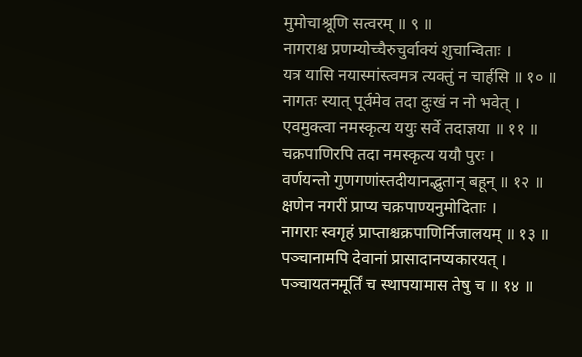मुमोचाश्रूणि सत्वरम् ॥ ९ ॥
नागराश्च प्रणम्योच्चैरुचुर्वाक्यं शुचान्विताः ।
यत्र यासि नयास्मांस्त्वमत्र त्यक्तुं न चार्हसि ॥ १० ॥
नागतः स्यात् पूर्वमेव तदा दुःखं न नो भवेत् ।
एवमुक्त्वा नमस्कृत्य ययुः सर्वे तदाज्ञया ॥ ११ ॥
चक्रपाणिरपि तदा नमस्कृत्य ययौ पुरः ।
वर्णयन्तो गुणगणांस्तदीयानद्भुतान् बहून् ॥ १२ ॥
क्षणेन नगरीं प्राप्य चक्रपाण्यनुमोदिताः ।
नागराः स्वगृहं प्राप्ताश्चक्रपाणिर्निजालयम् ॥ १३ ॥
पञ्चानामपि देवानां प्रासादानप्यकारयत् ।
पञ्चायतनमूर्तिं च स्थापयामास तेषु च ॥ १४ ॥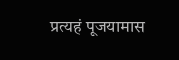प्रत्यहं पूजयामास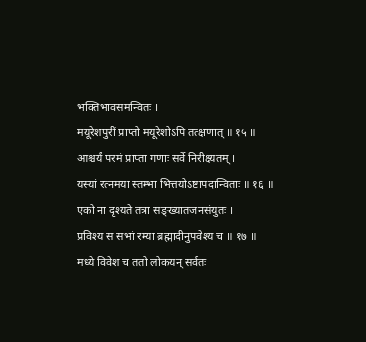भक्तिभावसमन्वितः ।
मयूरेशपुरीं प्राप्तो मयूरेशोऽपि तत्क्षणात् ॥ १५ ॥
आश्चर्यं परमं प्राप्ता गणाः सर्वे निरीक्ष्यतम् ।
यस्यां रत्नमया स्तम्भा भित्तयोऽष्टापदान्विताः ॥ १६ ॥
एको ना दृश्यते तत्रा सङ्ख्यातजनसंयुतः ।
प्रविश्य स सभां रम्या ब्रह्मादीनुपवेश्य च ॥ १७ ॥
मध्ये विवेश च ततो लोकयन् सर्वतः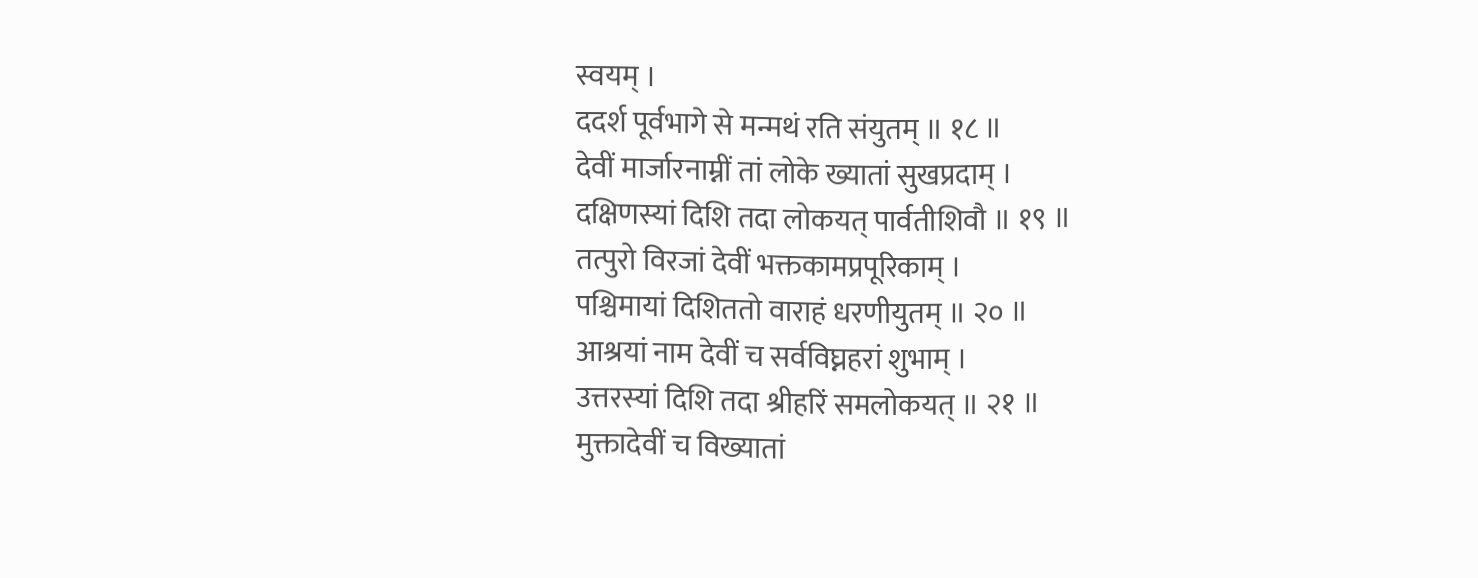स्वयम् ।
ददर्श पूर्वभागे से मन्मथं रति संयुतम् ॥ १८ ॥
देवीं मार्जारनाम्नीं तां लोके ख्यातां सुखप्रदाम् ।
दक्षिणस्यां दिशि तदा लोकयत् पार्वतीशिवौ ॥ १९ ॥
तत्पुरो विरजां देवीं भक्तकामप्रपूरिकाम् ।
पश्चिमायां दिशिततो वाराहं धरणीयुतम् ॥ २० ॥
आश्रयां नाम देवीं च सर्वविघ्नहरां शुभाम् ।
उत्तरस्यां दिशि तदा श्रीहरिं समलोकयत् ॥ २१ ॥
मुक्तादेवीं च विख्यातां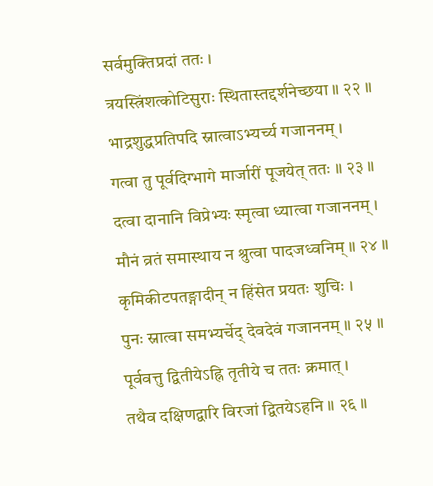सर्वमुक्तिप्रदां ततः ।
त्रयस्त्रिंशत्कोटिसुराः स्थितास्तद्दर्शनेच्छया ॥ २२ ॥
भाद्रशुद्धप्रतिपदि स्नात्वाऽभ्यर्च्य गजाननम् ।
गत्वा तु पूर्वदिग्भागे मार्जारीं पूजयेत् ततः ॥ २३ ॥
दत्वा दानानि विप्रेभ्यः स्मृत्वा ध्यात्वा गजाननम् ।
मौनं व्रतं समास्थाय न श्रुत्वा पादजध्वनिम् ॥ २४ ॥
कृमिकीटपतङ्गादीन् न हिंसेत प्रयतः शुचिः ।
पुनः स्नात्वा समभ्यर्चेद् देवदेवं गजाननम् ॥ २५ ॥
पूर्ववत्तु द्वितीयेऽह्नि तृतीये च ततः क्रमात् ।
तथैव दक्षिणद्वारि विरजां द्वितयेऽहनि ॥ २६ ॥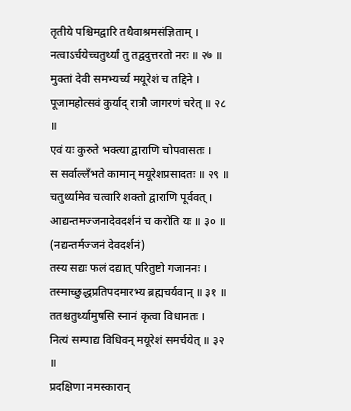तृतीये पश्चिमद्वारि तथैवाश्रमसंज्ञिताम् ।
नत्वाऽर्चयेच्चतुर्थ्यां तु तद्वदुत्तरतो नरः ॥ २७ ॥
मुक्तां देवी समभ्यर्च्य मयूरेशं च तद्दिने ।
पूजामहोत्सवं कुर्याद् रात्रौ जागरणं चरेत् ॥ २८ ॥
एवं यः कुरुते भक्त्या द्वाराणि चोपवासतः ।
स सर्वाल्लँभते कामान् मयूरेशप्रसादतः ॥ २९ ॥
चतुर्थ्यामेव चत्वारि शक्तो द्वाराणि पूर्ववत् ।
आद्यन्तमज्जनादेवदर्शनं च करोति यः ॥ ३० ॥ (नद्यन्तर्मज्जनं देवदर्शनं)
तस्य सद्यः फलं दद्यात् परितुष्टो गजाननः ।
तस्माच्छुद्धप्रतिपदमारभ्य ब्रह्मचर्यवान् ॥ ३१ ॥
ततश्चतुर्थ्यामुषसि स्नानं कृत्वा विधानतः ।
नित्यं सम्पाद्य विधिवन् मयूरेशं समर्चयेत् ॥ ३२ ॥
प्रदक्षिणा नमस्कारान्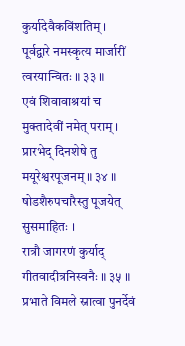कुर्यादेवैकविंशतिम् ।
पूर्वद्वारे नमस्कृत्य मार्जारीं त्वरयान्वितः ॥ ३३ ॥
एवं शिवावाश्रयां च मुक्तादेवीं नमेत् पराम् ।
प्रारभेद् दिनशेषे तु मयूरेश्वरपूजनम् ॥ ३४ ॥
षोडशैरुपचारैस्तु पूजयेत् सुसमाहितः ।
रात्रौ जागरणं कुर्याद् गीतवादीत्रनिस्वनैः ॥ ३५ ॥
प्रभाते विमले स्नात्वा पुनर्देवं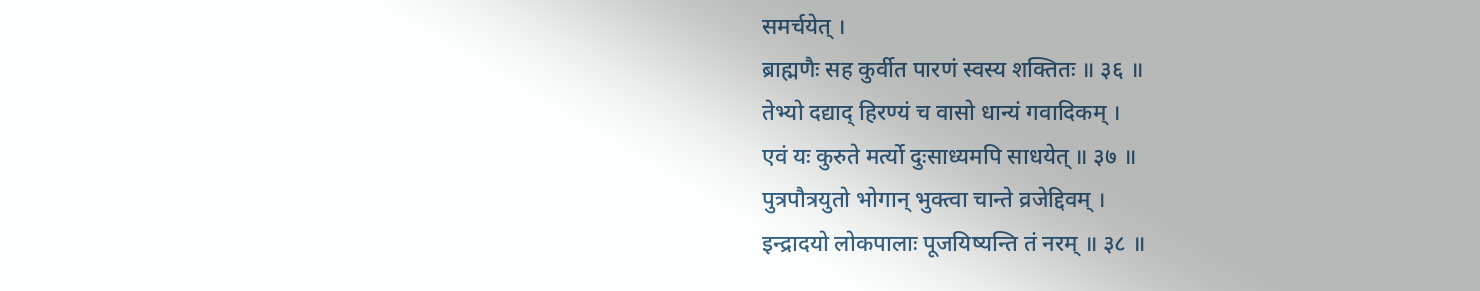समर्चयेत् ।
ब्राह्मणैः सह कुर्वीत पारणं स्वस्य शक्तितः ॥ ३६ ॥
तेभ्यो दद्याद् हिरण्यं च वासो धान्यं गवादिकम् ।
एवं यः कुरुते मर्त्यो दुःसाध्यमपि साधयेत् ॥ ३७ ॥
पुत्रपौत्रयुतो भोगान् भुक्त्वा चान्ते व्रजेद्दिवम् ।
इन्द्रादयो लोकपालाः पूजयिष्यन्ति तं नरम् ॥ ३८ ॥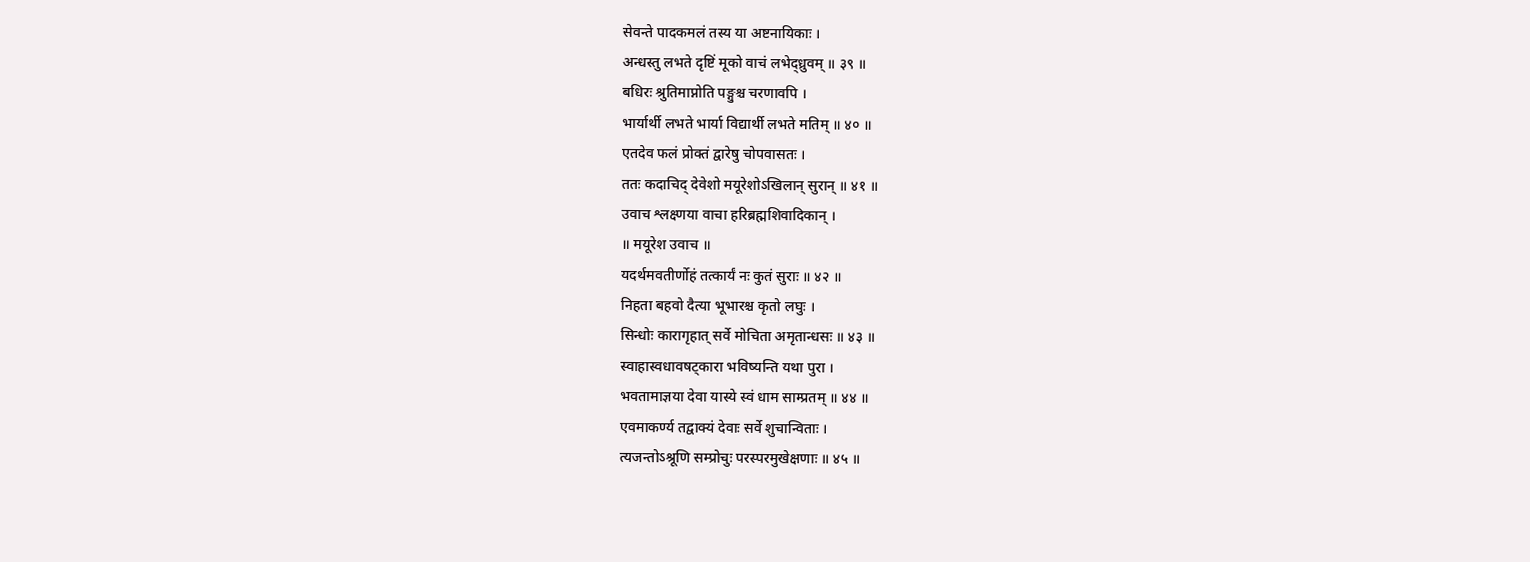सेवन्ते पादकमलं तस्य या अष्टनायिकाः ।
अन्धस्तु लभते दृष्टिं मूको वाचं लभेद्ध्रुवम् ॥ ३९ ॥
बधिरः श्रुतिमाप्नोति पङ्गुश्च चरणावपि ।
भार्यार्थी लभते भार्या विद्यार्थी लभते मतिम् ॥ ४० ॥
एतदेव फलं प्रोक्तं द्वारेषु चोपवासतः ।
ततः कदाचिद् देवेशो मयूरेशोऽखिलान् सुरान् ॥ ४१ ॥
उवाच श्लक्ष्णया वाचा हरिब्रह्मशिवादिकान् ।
॥ मयूरेश उवाच ॥
यदर्थमवतीर्णोहं तत्कार्यं नः कुतं सुराः ॥ ४२ ॥
निहता बहवो दैत्या भूभारश्च कृतो लघुः ।
सिन्धोः कारागृहात् सर्वे मोचिता अमृतान्धसः ॥ ४३ ॥
स्वाहास्वधावषट्कारा भविष्यन्ति यथा पुरा ।
भवतामाज्ञया देवा यास्ये स्वं धाम साम्प्रतम् ॥ ४४ ॥
एवमाकर्ण्य तद्वाक्यं देवाः सर्वे शुचान्विताः ।
त्यजन्तोऽश्रूणि सम्प्रोचुः परस्परमुखेक्षणाः ॥ ४५ ॥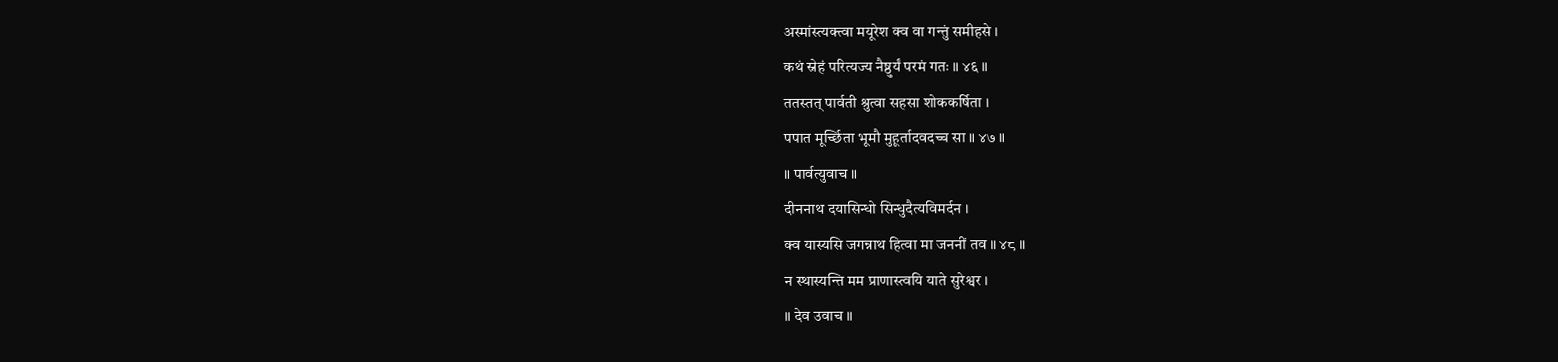अस्मांस्त्यक्त्वा मयूरेश क्व वा गन्तुं समीहसे ।
कथं स्नेहं परित्यज्य नैष्ठुर्यं परमं गतः ॥ ४६ ॥
ततस्तत् पार्वती श्रुत्वा सहसा शोककर्षिता ।
पपात मूर्च्छिता भूमौ मुहूर्तादवदच्च सा ॥ ४७ ॥
॥ पार्वत्युवाच ॥
दीननाथ दयासिन्धो सिन्धुदैत्यविमर्दन ।
क्व यास्यसि जगन्नाथ हित्वा मा जननीं तव ॥ ४८ ॥
न स्थास्यन्ति मम प्राणास्त्वयि याते सुरेश्वर ।
॥ देव उवाच ॥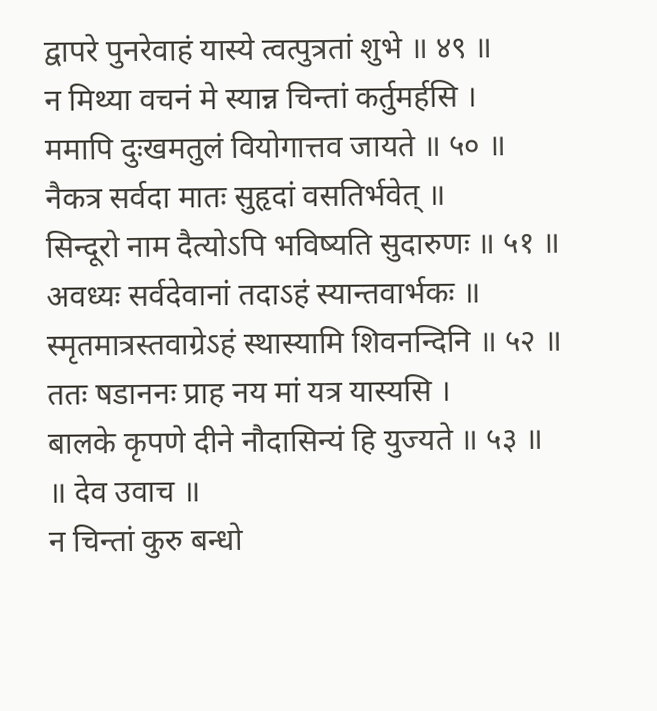द्वापरे पुनरेवाहं यास्ये त्वत्पुत्रतां शुभे ॥ ४९ ॥
न मिथ्या वचनं मे स्यान्न चिन्तां कर्तुमर्हसि ।
ममापि दुःखमतुलं वियोगात्तव जायते ॥ ५० ॥
नैकत्र सर्वदा मातः सुहृदां वसतिर्भवेत् ॥
सिन्दूरो नाम दैत्योऽपि भविष्यति सुदारुणः ॥ ५१ ॥
अवध्यः सर्वदेवानां तदाऽहं स्यान्तवार्भकः ॥
स्मृतमात्रस्तवाग्रेऽहं स्थास्यामि शिवनन्दिनि ॥ ५२ ॥
ततः षडाननः प्राह नय मां यत्र यास्यसि ।
बालके कृपणे दीने नौदासिन्यं हि युज्यते ॥ ५३ ॥
॥ देव उवाच ॥
न चिन्तां कुरु बन्धो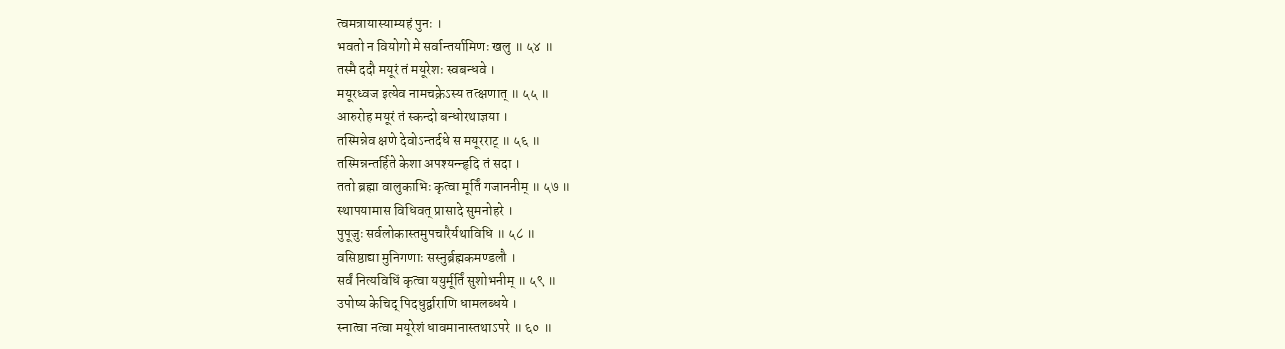त्वमत्रायास्याम्यहं पुनः ।
भवतो न वियोगो मे सर्वान्तर्यामिणः खलु ॥ ५४ ॥
तस्मै ददौ मयूरं तं मयूरेशः स्वबन्धवे ।
मयूरध्वज इत्येव नामचक्रेऽस्य तत्क्षणात् ॥ ५५ ॥
आरुरोह मयूरं तं स्कन्दो बन्धोरथाज्ञया ।
तस्मिन्नेव क्षणे देवोऽन्तर्दधे स मयूरराट् ॥ ५६ ॥
तस्मिन्नन्तर्हिते केशा अपश्यन्न्हृदि तं सदा ।
ततो ब्रह्मा वालुकाभिः कृत्वा मूर्तिं गजाननीम् ॥ ५७ ॥
स्थापयामास विधिवत् प्रासादे सुमनोहरे ।
पुपूजुः सर्वलोकास्तमुपचारैर्यथाविधि ॥ ५८ ॥
वसिष्ठाद्या मुनिगणाः सस्नुर्ब्रह्मकमण्डलौ ।
सर्वं नित्यविधिं कृत्वा ययुर्मूर्तिं सुशोभनीम् ॥ ५९ ॥
उपोष्य केचिद् पिदधुर्द्वाराणि धामलब्धये ।
स्नात्वा नत्वा मयूरेशं धावमानास्तथाऽपरे ॥ ६० ॥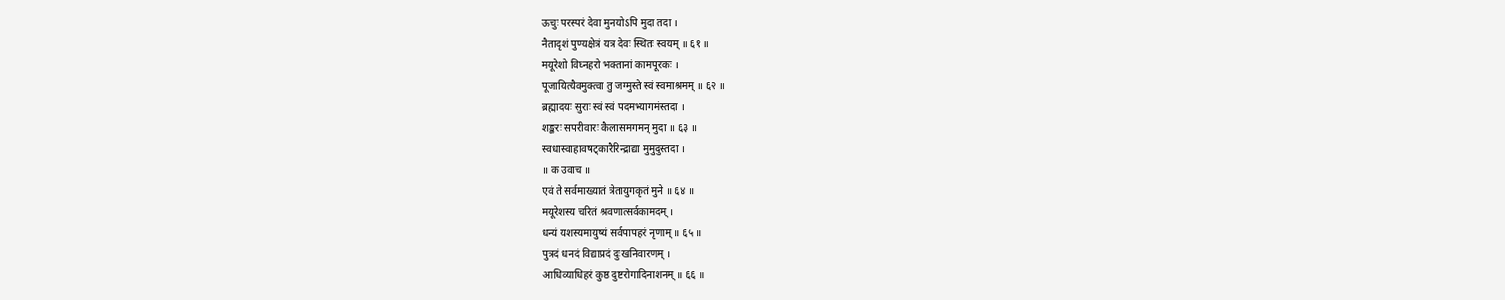ऊचुः परस्परं देवा मुनयोऽपि मुदा तदा ।
नैतादृशं पुण्यक्षेत्रं यत्र देवः स्थितः स्वयम् ॥ ६१ ॥
मयूरेशो विघ्नहरो भक्तानां कामपूरकः ।
पूजायित्यैवमुक्त्वा तु जग्मुस्ते स्वं स्वमाश्रमम् ॥ ६२ ॥
ब्रह्मादयः सुराः स्वं स्वं पदमभ्यागमंस्तदा ।
शङ्करः सपरीवारः कैलासमगमन् मुदा ॥ ६३ ॥
स्वधास्वाहावषट्कारैरिन्द्राद्या मुमुदुस्तदा ।
॥ क उवाच ॥
एवं ते सर्वमाख्यातं त्रेतायुगकृतं मुने ॥ ६४ ॥
मयूरेशस्य चरितं श्रवणात्सर्वकामदम् ।
धन्यं यशस्यमायुष्यं सर्वपापहरं नृणाम् ॥ ६५ ॥
पुत्रदं धनदं विद्याप्रदं दुःखनिवारणम् ।
आधिव्याधिहरं कुष्ठ दुष्टरोगादिनाशनम् ॥ ६६ ॥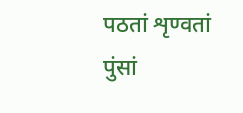पठतां शृण्वतां पुंसां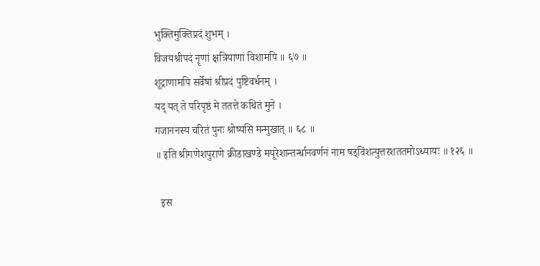भुक्तिमुक्तिप्रदं शुभम् ।
विजयश्रीपदं नॄणां क्षत्रियाणां विशामपि ॥ ६७ ॥
शूद्राणामपि सर्वेषां श्रीप्रदं पुष्टिवर्धनम् ।
यद् यत् ते परिपृष्ठं मे ततत्ते कथितं मुने ।
गजाननस्य चरितं पुनः श्रोष्यसि मन्मुखात् ॥ ६८ ॥
॥ इति श्रीगणेशपुराणे क्रीडाखण्डे मयूरेशान्तर्न्धानवर्णनं नाम षड्विंशत्युत्तरशततमोऽध्यायः ॥ १२६ ॥

  इस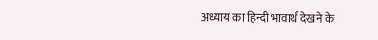अध्याय का हिन्दी भावार्थ देखने के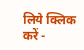लिये क्लिक करें -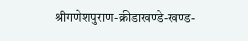श्रीगणेशपुराण-क्रीडाखण्डे-खण्ड-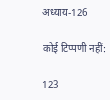अध्याय-126

कोई टिप्पणी नहीं:

123